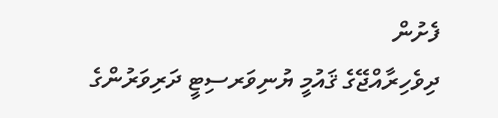ފެށުން
ދިވެހިރާއްޖޭގެ ޤައުމީ ޔުނިވަރސިޓީ ދަރިވަރުންގެ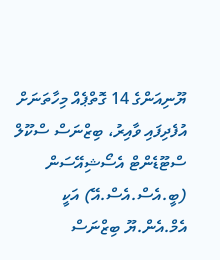ޔޫނިއަންގެ 14 ގޮތްޕެއް މިހާތަނަށް އުފެދިފައި ވާއިރު، ބިޒްނަސް ސްކޫލް ސްޓޫޑެންޓް އެސޯޝިއޭސަން (ބީ.އެސް.އެސް.އޭ) އަކީ އެމް.އެން.ޔޫ ބިޒްނަސް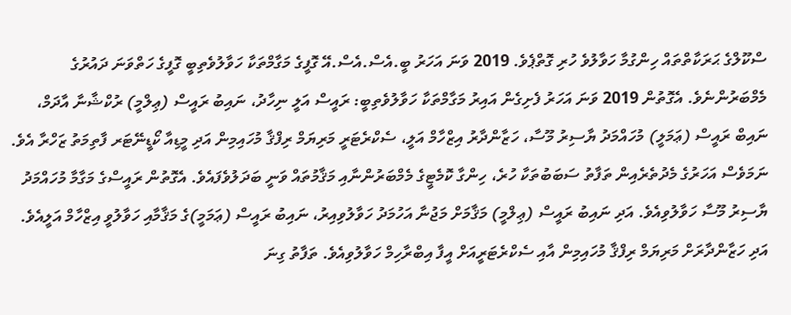ސްކޫލްގެ ޙަރަކާތްތައް ހިންގުމާ ހަވާލުވެ ހުރި ގޮތްޕެވެ. 2019 ވަނަ އަހަރު ބީ.އެސް.އެސް.އޭ ގޮފީގެ މަގާމްތަކާ ހަވާލުވެތިބީ ގޮފީގެ ހަތްވަނަ ދައުރުގެ މެމްބަރުންނެވެ. އެގޮތުން 2019 ވަނަ އަހަރު ފެށިގެން އައިރު މަގާމްތަކާ ހަވާލުވެތިބީ: ރައީސް އަލީ ނިހާދު، ނައިބު ރައީސް (ޢިލްމީ) ރުކްޝާނާ އާދަމް، ނައިބް ރައީސް (ޢަމަލީ) މުހައްމަދު ޔާސިރު މޫސާ، ހަޒާންދާރު އިޒްހާމް އަލީ، ސެކްރެޓަރީ މަރިޔަމް ރިފްޤާ މުހައިމިން އަދި މީޑިއާ ކޯޑީނޭޓަރ ފާތިމަތު ޒަހްރާ އެވެ. ނަމަވެސް އަހަރުގެ މެދުތެރެއިން ތަފާތު ސަބަބުތަކާ ހުރެ، ހިންގާ ކޮމެޓީގެ މެމްބަރުންނާއި މަޤާމުތައް ވަނީ ބަދަލުވެފައެވެ. އެގޮތުން ރައީސްގެ މަގާމާ މުހައްމަދު ޔާސިރު މޫސާ ހަވާލުވިއެވެ. އަދި ނައިބު ރައީސް (ޢިލްމީ) މަޤާމަށް މަޖުނާ އަހުމަދު ހަވާލުވިއިރު، ނައިބު ރައީސް (ޢަމަމީ)ގެ މަޤާމާއި ހަވާލުވީ އިޒްހާމް އަލީއެވެ. އަދި ހަޒާންދާރަށް މަރިޔަމް ރިފްޤާ މުހައިމިން އާއި ސެކްރެޓަރީއަށް އީފާ އިބްރާހިމް ހަވާލުވިއެވެ. ތަފާތު ގިނަ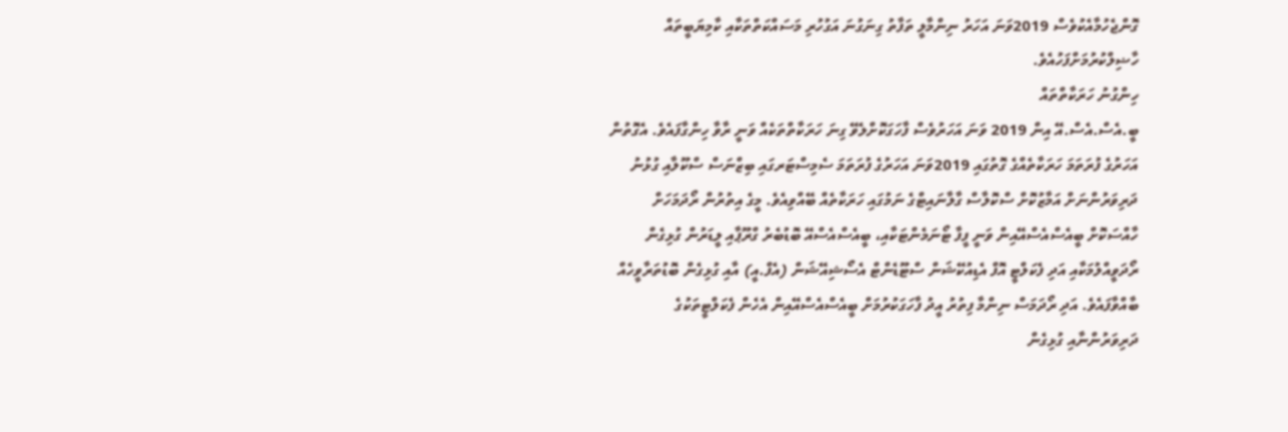ގޮންޖެހުމާއެކުވެސް 2019ވަނަ އަހަރު ނިންމާލީ ތަފާތު ގިނަގުނަ އަގުހުރި މަސައްކަތްތަކާއި ކާމިޔަބީތައް ހާޟިލްކުރުމަށްފަހުއެވެ.
ހިންގުނު ހަރަކާތްތައް
ބީ.އެސް.އެސް.އޭ އިން 2019 ވަނަ އަހަރުވެސް ފާހަގަކޮށްލެވޭ ގިނަ ހަރަކާތްތަކެއް ވަނީ ރާވާ ހިންގާފައެވެ. އެގޮތުން އަހަރުގެ ފުރަތަމަ ހަރަކާތެއްގެ ގޮތުގައި 2019ވަނަ އަހަރުގެ ފުރަތަމަ ސެމިސްޓަރގައި ބިޒްނަސް ސްކޫލާއި ގުޅުނު ދަރިވަރުންނަށް އަމާޒުކޮށް ސްކޮލާސް ގާލާނައިޓްގެ ނަމުގައި ހަރަކާތެއް ބޭއްވިއެވެ. މީގެ އިތުރުން ރޯދަމަހަށް ހާއްސަކޮށް ބީއެސްއެސްއޭއިން ވަނީ ފީފާ ޓޯނަމެންޓަކާއި، ބީއެސްއެސްއޭ ބޮޑުބެރު ގްރޫޕާއި ލީޑަރުން ގުޅިގެން ރޯދަވީއްލުމަކާއި އަދި ފެކަލްޓީ އޮފް އެޑިއުކޭޝަން ސްޓޫޑެންޓް އެސޯޝިއޭޝަން (އެފް.އީ) އާއި ގުޅިގެން ބޮޑުތަރާވީހެއް ބާއްވާފައެވެ. އަދި ރޯދަމަސް ނިންމާ ފިތުރު އީދު ފާހަގަކުރުމަށް ބީއެސްއެސްއޭއިން އެހެން ފެކަލްޓީތަކުގެ ދަރިވަރުންނާއި ގުޅިގެން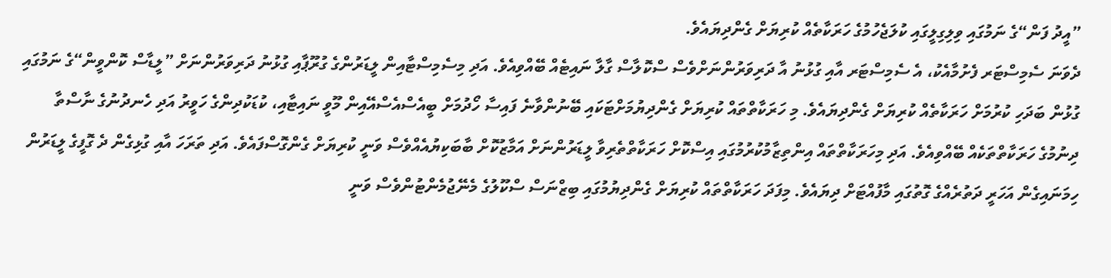”އީދު ފަން“ގެ ނަމުގައި ވިލިގިލީގައި ކުލަޖެހުމުގެ ހަރަކާތެއް ކުރިޔަށް ގެންދިޔައެވެ.
ދެވަނަ ސެމިސްޓަރ ފެށުމާއެކު، އެ ސެމިސްޓަރ އާއި ގުޅުނު އާ ދަރިވަރުންނަށްވެސް ސްކޮލާސް ގާލާ ނައިޓެއް ބޭއްވިއެވެ. އަދި މިސެމިސްޓާއިން ލީޑަރުންގެ ގުރޫޕާއި ގުޅުނު ދަރިވަރުންނަށް ”ލީޑާސް ކޮންވީން“ގެ ނަމުގައި ގުޅުން ބަދަހި ކުރުމަށް ހަރަކާތެއް ކުރިޔަށް ގެންދިޔައެވެ. މި ހަރަކާތްތައް ކުރިޔަށް ގެންދިޔުމަށްޓަކައި ބޭނުންވާނެ ފައިސާ ހޯދުމަށް ބީއެސްއެސްއޭއިން މޫވީ ނައިޓާއި، ކުޑަކުދިންގެ ހަވީރު އަދި ހެނދުނުގެ ނާސްތާ ދިނުމުގެ ހަރަކާތްތަކެއް ބޭއްވިއެވެ. އަދި މިހަރަކާތްތައް އިންތިޒާމުކުރުމުގައި އިސްކޮށް ހަރަކާތްތެރިވާ ލީޑަރުންނަށް އަމާޒުކޮށް ބާބަކިޔުއެއްވެސް ވަނީ ކުރިޔަށް ގެންގޮސްފައެވެ. އަދި ތަރަހަ އާއި ގުޅިގެން ދެ ގޮފީގެ ލީޑަރުން ހިމަނައިގެން އަހަރީ ދަތުރެއްގެ ގޮތުގައި މާފުއްޓަށް ދިޔައެވެ. މިފަދަ ހަރަކާތްތައް ކުރިޔަށް ގެންދިޔުމުގައި ބިޒްނަސް ސްކޫލުގެ މެނޭޖުމެންޓުންވެސް ވަނީ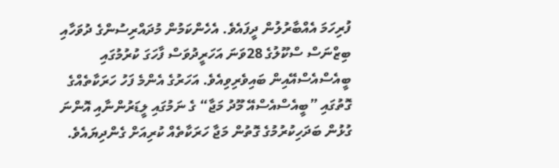ފުރިހަމަ އެއްބާރުލުން ދީފައެވެ. އެހެންކަމުން މުދައްރިސުންގެ ދުވަހާއި ބިޒްނަސް ސްކޫލުގެ 28ވަނަ އަހަރީދުވަސް ފާހަގަ ކުރުމުގައި ބީއެސްއެސްއޭއިން ބައިވެރިވިއެވެ. އަހަރުގެ އެންމެ ފަހު ހަރަކާތެއްގެ ގޮތުގައި ”ބީއެސްއެސްއޭ މޫދު މަޖާ“ ގެ ނަމުގައި ލީޑަރުންނާއި އޮންނަ ގުޅުން ބަދަހިކުރުމުގެ ގޮތުން މަޖާ ހަރަކާތެއް ކުރިއަށް ގެންދިޔައެވެ.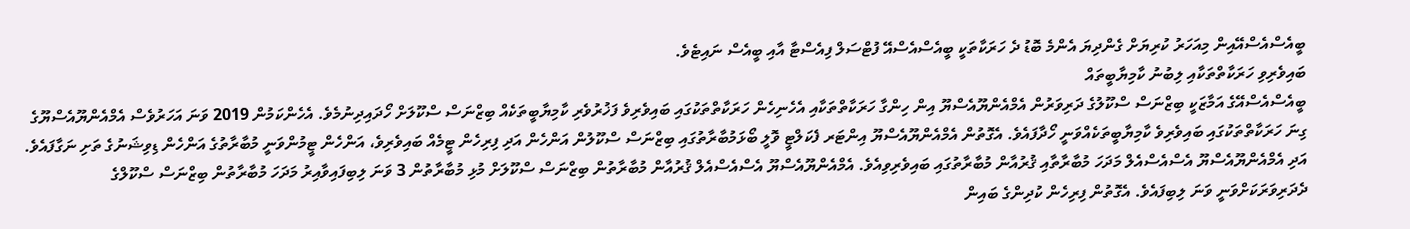ބީއެސްއެސްއޭއިން މިއަހަރު ކުރިޔަށް ގެންދިޔަ އެންމެ ބޮޑު ދެ ހަރަކާތަކީ ބީއެސްއެސްއޭ ފުޓްސަލް ފިއެސްޓާ އާއި ބީއެސް ނައިޓެވެ.
ބައިވެރިވި ހަރަކާތްތަކާއި ލިބުނު ކާމިޔާބީތައް
ބީއެސްއެސްއޭގެ އަމާޒަކީ ބިޒްނަސް ސްކޫލުގެ ދަރިވަރުން އެމްއެންޔޫއެސްޔޫ އިން ހިންގާ ހަރަކާތްތަކާއި އެހެނިހެން ހަރަކާތްތަކުގައި ބައިވެރިވެ ފަޚުރުވެރި ކާމިޔާބީތަކެއް ބިޒްނަސް ސްކޫލަށް ހޯދައިދިނުމެވެ. އެހެންކަމުން 2019 ވަނަ އަހަރުވެސް އެމްއެންޔޫއެސްޔޫގެ ގިނަ ހަރަކާތްތަކުގައި ބައިވެރިވެ ކާމިޔާބީތަކެއްވަނީ ހޯދާފައެވެ. އެގޮތުން އެމްއެންޔޫއެސްޔޫ އިންޓަރ ފެކަލްޓީ ވޮލީ ބޯޅަމުބާރާތުގައި ބިޒްނަސް ސްކޫލުން އަންހެން އަދި ފިރިހެން ޓީމެއް ބައިވެރިވެ، އަންހެން ޓީމުންވަނީ މުބާރާތުގެ އަންހެން ޑިވިޝަނުގެ ތަށި ނަގާފައެވެ. އަދި އެމްއެންޔޫއެސްޔޫ އެސްއެސްއެލް މަދަހަ މުބާރާތާއި ޤުރުއާން މުބާރާތުގައި ބައިވެރިވިއެވެ. އެމްއެންޔޫއެސްޔޫ އެސްއެސްއެލް ޤުރުއާން މުބާރާތުން ބިޒްނަސް ސްކޫލަށް މުޅި މުބާރާތުން 3 ވަނަ ލިބިފައިވާއިރު މަދަހަ މުބާރާތުން ބިޒްނަސް ސްކޫލްގެ ދެދަރިވަރަކަށްވަނީ ވަނަ ލިބިފައެވެ. އެގޮތުން ފިރިހެން ކުދިންގެ ބައިން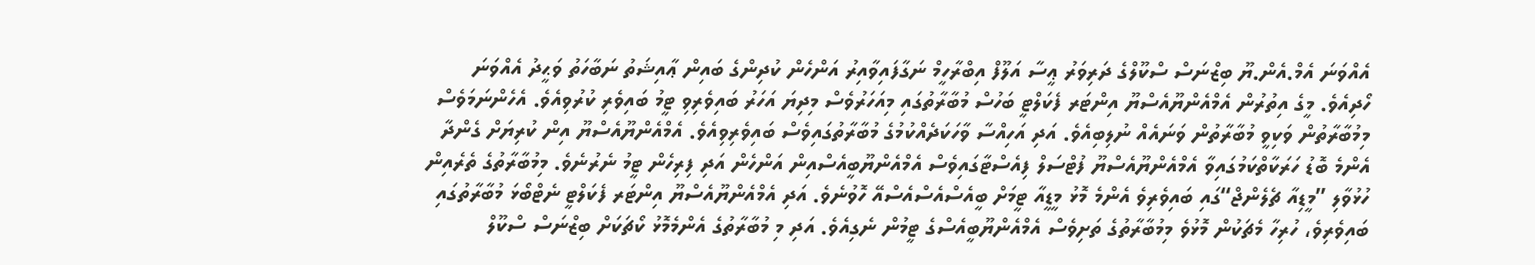އެއްވަނަ އެމް.އެން.ޔޫ ބިޒްނަސް ސްކޫލްގެ ދަރިވަރު ޢީސާ އަލޫފް އިބްރާހީމް ނަގާފައިވާއިރު އަންހެން ކުދިންގެ ބައިން ޢާއިޝަތު ނަބާހަތު ވަޙީދު އެއްވަނަ ހޯދިއެވެ. މީގެ އިތުރުން އެމްއެންޔޫއެސްޔޫ އިންޓަރ ފެކަލްޓީ ބަހުސް މުބާރާތުގައި މިއަހަރުވެސް މިދިޔަ އަހަރު ބައިވެރިވި ޓީމު ބައިވެރި ކުރުވިއެވެ. އެހެންނަމަވެސް މިމުބާރާތުން ވަކިވީ މުބާރާތުން ވަނައެއް ނުލިބިއެވެ. އަދި އަހިއްސާ ވާހަކަދެއްކުމުގެ މުބާރާތުގައިވެސް ބައިވެރިވިއެވެ. އެމްއެންޔޫއެސްޔޫ އިން ކުރިޔަށް ގެންދާ އެންމެ ބޮޑު ހަރަކާތްކަމުގައިވާ އެމްއެންޔޫއެސްޔޫ ފުޓްސަލް ފިއެސްޓާގައިވެސް އެމްއެންޔޫބީއެސްއިން އަންހެން އަދި ފިރިހެން ޓީމު ނެރުނެވެ. މިމުބާރާތުގެ ތެރެއިން ހުޅުވާލި ”މީޑިއާ ޗެލެންޖް“ގައި ބައިވެރިވެ އެންމެ މޮޅު މީޑީއާ ޓީމަށް ބީއެސްއެސްއެސްއޭ ހޮވުނެވެ. އަދި އެމްއެންޔޫއެސްޔޫ އިންޓަރ ފެކަލްޓީ ނެޓްބޯޅަ މުބާރާތުގައި ބައިވެރިވެ، ހުރިހާ މެޗަކުން މޮޅުވެ މިމުބާރާތުގެ ތަށިވެސް އެމްއެންޔޫބީއެސްގެ ޓީމުން ނެގިއެވެ. އަދި މި މުބާރާތުގެ އެންމެމޮޅު ކޯޗަކަށް ބިޒްނަސް ސްކޫލް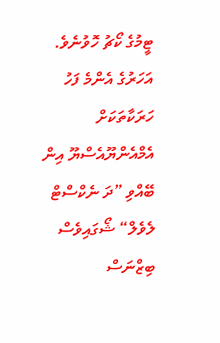ޓީމުގެ ކޯޗު ހޮވުނެވެ. އަހަރުގެ އެންމެ ފަހު ހަރަކާތަކަށް އެމްއެންޔޫއެސްޔޫ އިން ބޭއްވި ”ދަ ނެކްސްޓް ލެވެލް“ ޝޯގައިވެސް ބިޒްނަސް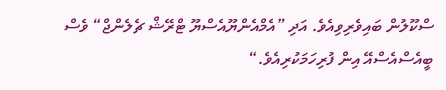ސްކޫލުން ބައިވެރިވިއެވެ. އަދި ”އެމްއެންޔޫއެސްޔޫ ޓްރޭޝް ޗެލެންޖް“ ވެސް ބީއެސްއެސްއޭ އިން ފުރިހަމަކުރިއެވެ.“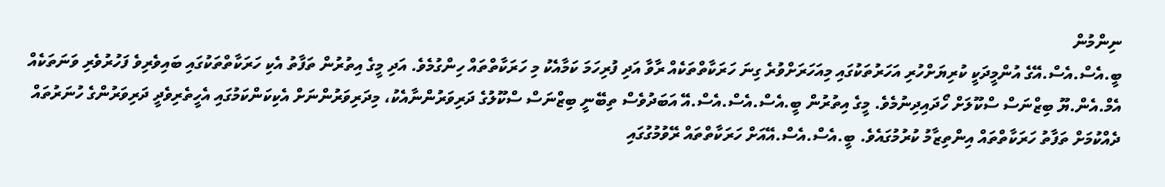ނިންމުން
ބީ.އެސް.އެސް.އޭގެ އުންމީދަކީ ކުރިޔަށްހުރި އަހަރުތަކުގައި މިއަހަރަށްވުރެ ގިނަ ހަރަކާތްތަކެއް ރާވާ އަދި ފުރިހަމަ ކަމާއެކު މި ހަރަކާތްތައް ހިންގުމެވެ. އަދި މީގެ އިތުރުން ތަފާތު އެކި ހަރަކާތްތަކުގައި ބައިވެރިވެ ފަހުރުވެރި ވަނަތަކެއް އެމް.އެން.ޔޫ ބިޒްނަސް ސްކޫލަށް ހޯދައިދިނުމެވެ. މީގެ އިތުރުން ބީ.އެސް.އެސް.އެސް.އޭ އަބަދުވެސް ތިބޭނީ ބިޒްނަސް ސްކޫލުގެ ދަރިވަރުންނާއެކު، މިދަރިވަރުންނަށް އެކިކަންކަމުގައި އެހީތެރިވެދީ ދަރިވަރުންގެ ހުނަރުތައް ދެއްކުމަށް ތަފާތު ހަރަކާތްތައް އިންތިޒާމު ކުރުމުގައެވެ. ބީ.އެސް.އެސް.އޭއަށް ހަރަކާތްތައް ރޭވުމުގުގައި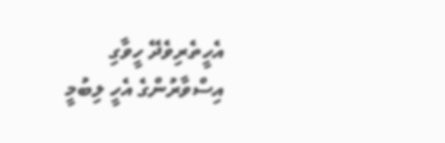އެހީތެރިވެދޭ ހީވާގި އިސްވާރުންގެ އެހީ ލިބުމީ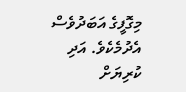މިގޮފީގެ އަބަދުވެސް އެދުމެކެވެ. އަދި ކުރިޔަށް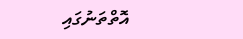އޮތްތަނުގައި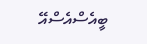ބީއެސްއެސްއޭ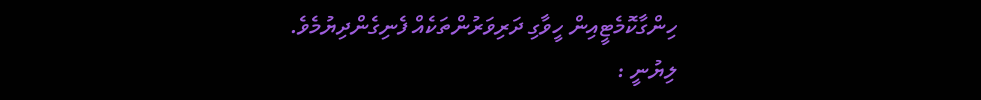ހިންގާކޮމެޓީއިން ހީވާގި ދަރިވަރުންތަކެއް ފެނިގެންދިޔުމެވެ.
ލިޔުނީ :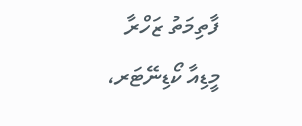ފާތިމަތު ޒަހްރާ
މީޑިއާ ކޯޑިނޭޓަރ،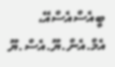ބީއެސްއެސްއޭ، އެމް.އެން.ޔޫ.އެސް.ޔޫ